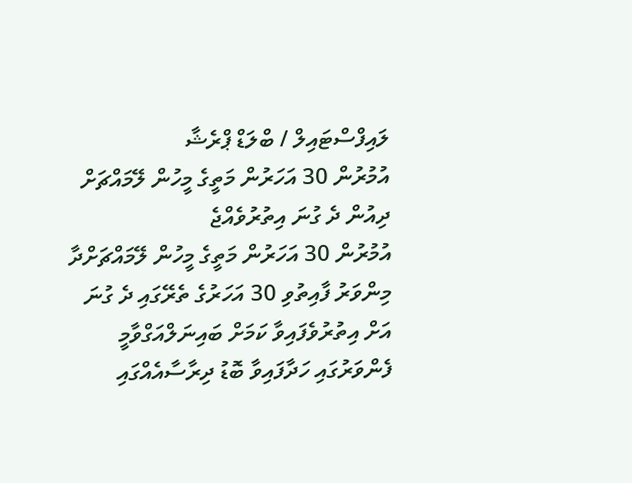ލައިފްސްޓައިލް / ބްލަޑް ޕްރެޝާ
އުމުރުން 30 އަހަރުން މަތީގެ މީހުން ލޭމައްޗަށް ދިއުން ދެ ގުނަ އިތުރުވެއްޖެ
އުމުރުން 30 އަހަރުން މަތީގެ މީހުން ލޭމައްޗަށްދާ މިންވަރު ފާއިތުވި 30 އަހަރުގެ ތެރޭގައި ދެ ގުނަ އަށް އިތުރުވެފައިވާ ކަމަށް ބައިނަލްއަގްވާމީ ފެންވަރުގައި ހަދާފައިވާ ބޮޑު ދިރާސާއެއްގައި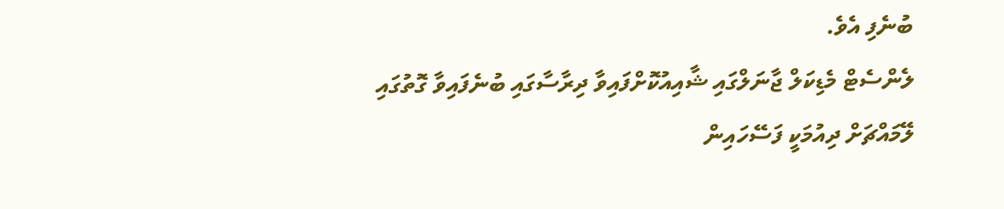ބުނެފި އެވެ.
ލެންސެޓް މެޑިކަލް ޖާނަލްގައި ޝާއިއުކޮށްފައިވާ ދިރާސާގައި ބުނެފައިވާ ގޮތުގައި ލޭމައްޗަށް ދިއުމަކީ ފަސޭހައިން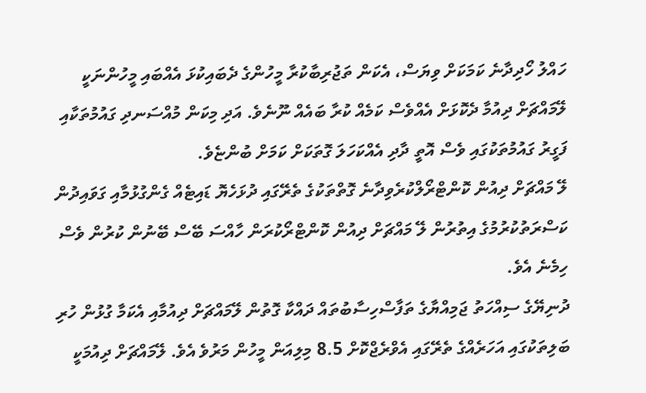ހައްލު ހޯދިދާނެ ކަމަކަށް ވިޔަސް، އެކަން ތަޖުރިބާކުރާ މީހުންގެ ދެބައިކުޅަ އެއްބައި މީހުންނަކީ ލޭމައްޗަށް ދިއުމާ ދެކޮޅަށް އެއްވެސް ކަމެއް ކުރާ ބައެއް ނޫނެވެ. އަދި މިކަން މުއްސަނދި ގައުމުތަކާއި ފަގީރު ގައުމުތަކުގައި ވެސް އޮތީ ދާދި އެއްކަހަލަ ގޮތަކަށް ކަމަށް ބުންޏެވެ.
ލޭ މައްޗަށް ދިއުން ކޮންޓްރޯލްކުރެވިދާނެ ގޮތްތަކުގެ ތެރޭގައި ދުޅަހެޔޮ ޑައިޓެއް ގެންގުޅުމާއި ގަވައިދުން ކަސްރަތުކުރުމުގެ އިތުރުން ލޭ މައްޗަށް ދިއުން ކޮންޓްރޯކުރަން ހާއްސަ ބޭސް ބޭނުން ކުރުން ވެސް ހިމެނެ އެވެ.
ދުނިޔޭގެ ސިއްހަތު ޖަމިއްޔާގެ ތަފާސްހިސާބުތައް ދައްކާ ގޮތުން ލޭމައްޗަށް ދިއުމާއި އެކަމާ ގުޅުން ހުރި ބަލިތަކުގައި އަހަރެއްގެ ތެރޭގައި އެވްރެޖްކޮށް 8.5 މިލިއަން މީހުން މަރުވެ އެވެ. ލޭމައްޗަށް ދިއުމަކީ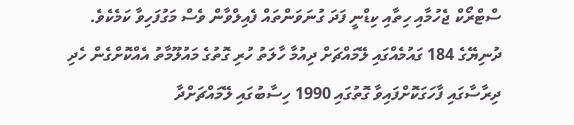ސްޓްރޯކް ޖެހުމާއި ހިތާއި ކިޑްނީ ފަދަ ގުނަވަންތައް ފެއިލްވާން ވެސް މަގުފަހިވާ ކަމެކެވެ.
ދުނިޔޭގެ 184 ގައުމެއްގައި ލޭމައްޗަށް ދިއުމާ ހާލަތު ހުރި ގޮތުގެ މައުލޫމާތު އެއްކޮށްގެން ހެދި ދިރާސާގައި ފާހަގަކޮށްފައިވާ ގޮތުގައި 1990 ހިސާބުގައި ލޭމައްޗަށްދާ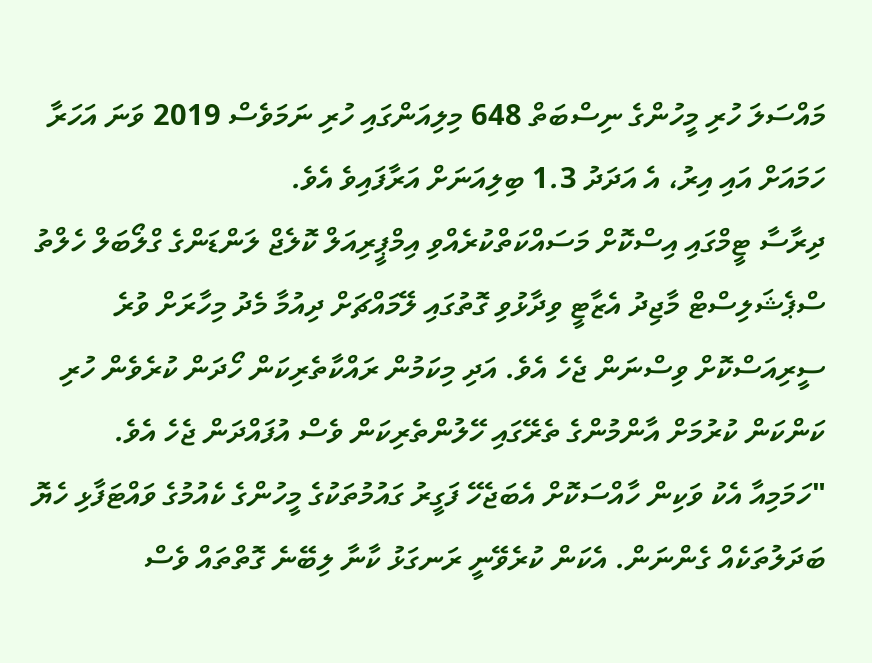މައްސަލަ ހުރި މީހުންގެ ނިސްބަތް 648 މިލިއަންގައި ހުރި ނަމަވެސް 2019 ވަނަ އަހަރާ ހަމައަށް އައި އިރު، އެ އަދަދު 1.3 ބިލިއަނަށް އަރާފައިވެ އެވެ.
ދިރާސާ ޓީމްގައި އިސްކޮށް މަސައްކަތްކުރެއްވި އިމްޕީރިއަލް ކޮލެޖް ލަންޑަންގެ ގްލޯބަލް ހެލްތު ސްޕެޝަލިސްޓް މާޖިދު އެޒާޓީ ވިދާޅުވި ގޮތުގައި ލޭމައްޗަށް ދިއުމާ މެދު މިހާރަށް ވުރެ ސީރިއަސްކޮށް ވިސްނަން ޖެހެ އެވެ. އަދި މިކަމުން ރައްކާތެރިކަން ހޯދަން ކުރެވެން ހުރި ކަންކަން ކުރުމަށް އާންމުންގެ ތެރޭގައި ހޭލުންތެރިކަން ވެސް އުފައްދަން ޖެހެ އެވެ.
"ހަމަމިއާ އެކު ވަކިން ހާއްސަކޮށް އެބަޖެހޭ ފަގީރު ގައުމުތަކުގެ މީހުންގެ ކެއުމުގެ ވައްޓަފާޅި ހެޔޮ ބަދަލުތަކެއް ގެންނަން. އެކަން ކުރެވޭނީ ރަނގަޅު ކާނާ ލިބޭނެ ގޮތްތައް ވެސް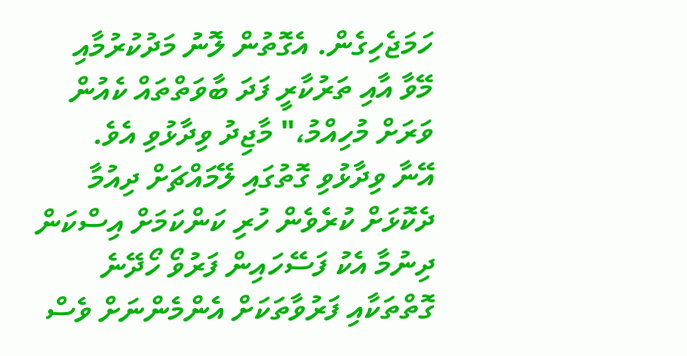ހަމަޖެހިގެން. އެގޮތުން ލޮނު މަދުކުރުމާއި މޭވާ އާއި ތަރުކާރީ ފަދަ ބާވަތްތައް ކެއުން ވަރަށް މުހިއްމު،" މާޖިދު ވިދާޅުވި އެވެ.
އޭނާ ވިދާޅުވި ގޮތުގައި ލޭމައްޗަށް ދިއުމާ ދެކޮޅަށް ކުރެވެން ހުރި ކަންކަމަށް އިސްކަން ދިނުމާ އެކު ފަސޭހައިން ފަރުވޯ ހޯދޭނެ ގޮތްތަކާއި ފަރުވާތަކަށް އެންމެންނަށް ވެސް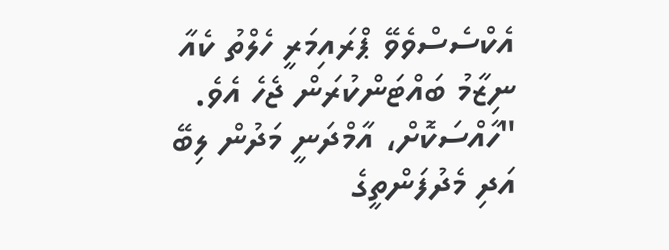އެކްސެސްވެވޭ ޕްރައިމަރީ ހެލްތު ކެއާ ނިޒާމު ބައްޓަންކުރަން ޖެހެ އެވެ.
"ހާއްސަކޮށް، އާމްދަނީ މަދުން ލިބޭ އަދި މެދުފަންތީގެ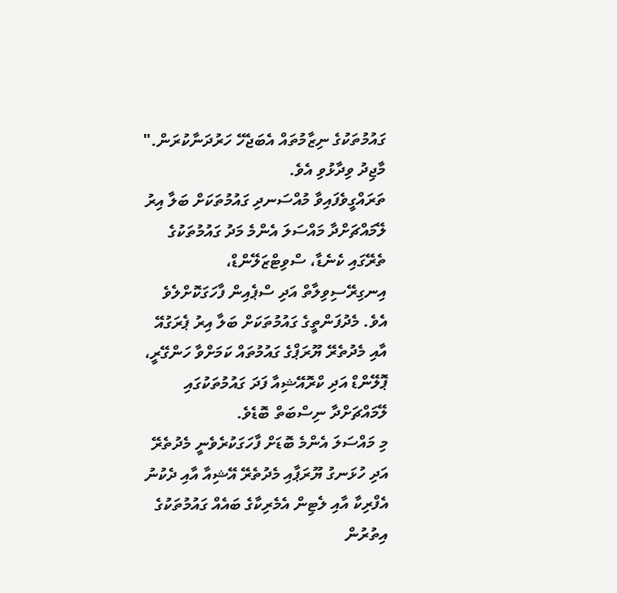ގައުމުތަކުގެ ނިޒާމުތައް އެބަޖެހޭ ހަރުދަނާކުރަން." މާޖިދު ވިދާޅުވި އެވެ.
ތަރައްގީވެފައިވާ މުއްސަނދި ގައުމުތަކަށް ބަލާ އިރު ލޭމައްޗަށްދާ މައްސަލަ އެންމެ މަދު ގައުމުތަކުގެ ތެރޭގައި ކެނެޑާ، ސްވިޓްޒަލޭންޑް، އިނގިރޭސިވިލާތް އަދި ސްޕެއިން ފާހަގަކޮށްލެވެ އެވެ. މެދުފަންތީގެ ގައުމުތަކަށް ބަލާ އިރު ޕެރަގުއޭ އާއި މެދުތެރޭ ޔޫރަޕްގެ ގައުމުތައް ކަމަށްވާ ހަންގޭރީ، ޕޮލޭންޑް އަދި ކްރޮއޭޝިއާ ފަދަ ގައުމުތަކުގައި ލޭމައްޗަށްދާ ނިސްބަތް ބޮޑެވެ.
މި މައްސަލަ އެންމެ ބޮޑަށް ފާހަގަކުރެވެނީ މެދުތެރޭ އަދި ހުޅަނގު ޔޫރަޕާއި މެދުތެރޭ އޭޝިއާ އާއި ދެކުނު އެފްރިކާ އާއި ލެޓިން އެމެރިކާގެ ބައެއް ގައުމުތަކުގެ އިތުރުން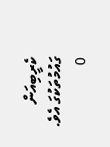ކެރީބިއަން ގައުމުތަކުގަ އެވެ.
0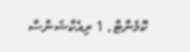ކޮމެންޓް, 1 ރިއެކްޝަންސް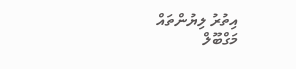އިތުރު ލިޔުންތައް
މަގްބޫލް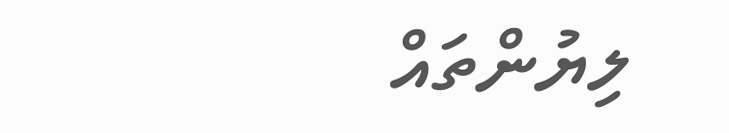ލިޔުންތައް